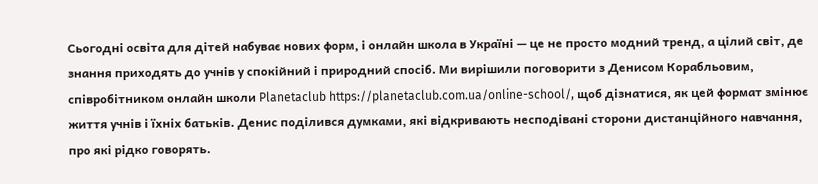Сьогодні освіта для дітей набуває нових форм, і онлайн школа в Україні — це не просто модний тренд, а цілий світ, де знання приходять до учнів у спокійний і природний спосіб. Ми вирішили поговорити з Денисом Корабльовим, співробітником онлайн школи Planetaclub https://planetaclub.com.ua/online-school/, щоб дізнатися, як цей формат змінює життя учнів і їхніх батьків. Денис поділився думками, які відкривають несподівані сторони дистанційного навчання, про які рідко говорять.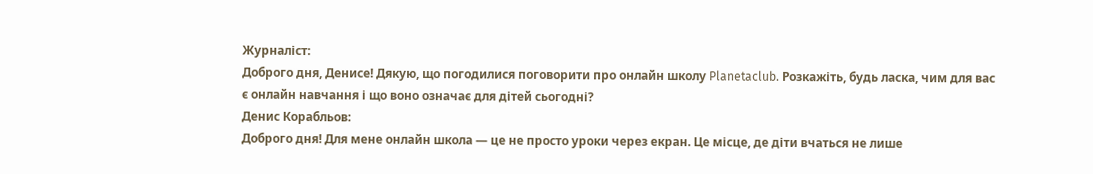Журналіст:
Доброго дня, Денисе! Дякую, що погодилися поговорити про онлайн школу Planetaclub. Розкажіть, будь ласка, чим для вас є онлайн навчання і що воно означає для дітей сьогодні?
Денис Корабльов:
Доброго дня! Для мене онлайн школа — це не просто уроки через екран. Це місце, де діти вчаться не лише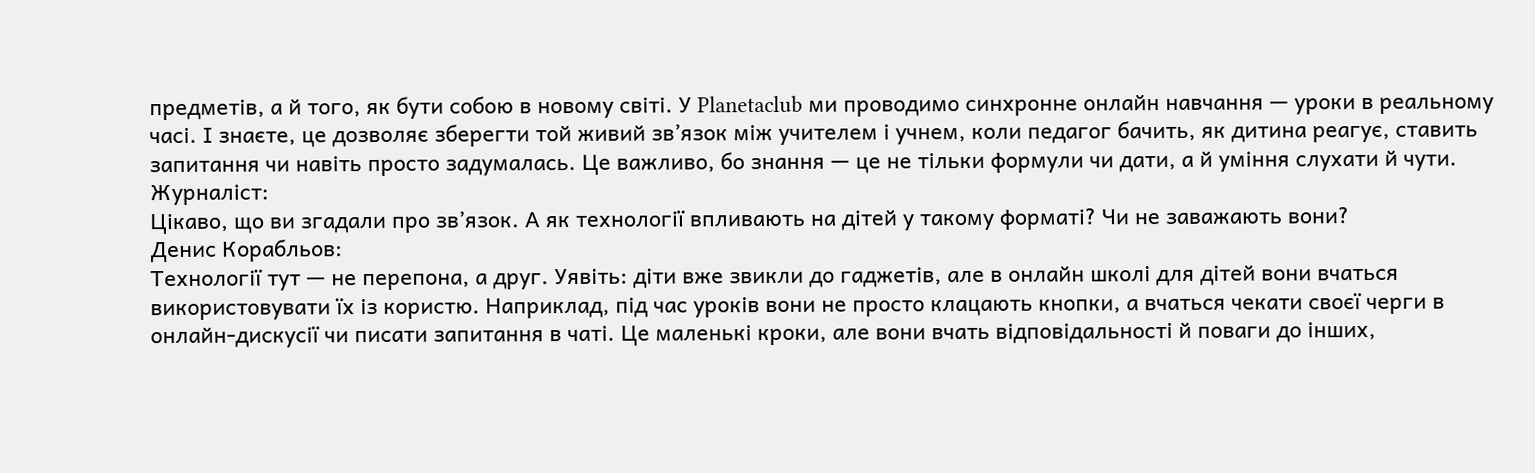предметів, а й того, як бути собою в новому світі. У Planetaclub ми проводимо синхронне онлайн навчання — уроки в реальному часі. І знаєте, це дозволяє зберегти той живий зв’язок між учителем і учнем, коли педагог бачить, як дитина реагує, ставить запитання чи навіть просто задумалась. Це важливо, бо знання — це не тільки формули чи дати, а й уміння слухати й чути.
Журналіст:
Цікаво, що ви згадали про зв’язок. А як технології впливають на дітей у такому форматі? Чи не заважають вони?
Денис Корабльов:
Технології тут — не перепона, а друг. Уявіть: діти вже звикли до гаджетів, але в онлайн школі для дітей вони вчаться використовувати їх із користю. Наприклад, під час уроків вони не просто клацають кнопки, а вчаться чекати своєї черги в онлайн-дискусії чи писати запитання в чаті. Це маленькі кроки, але вони вчать відповідальності й поваги до інших,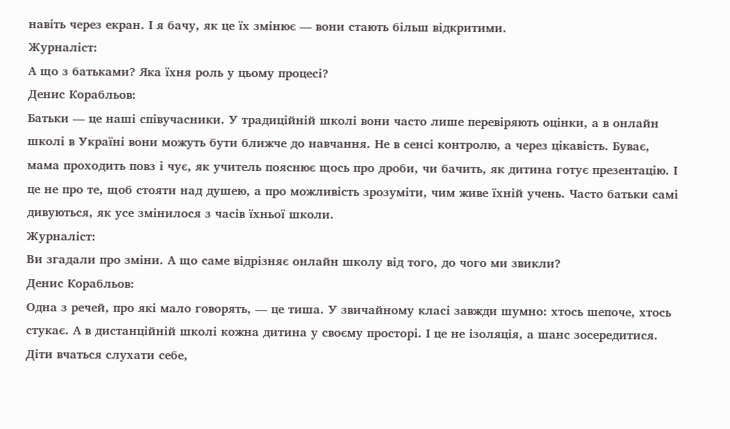навіть через екран. І я бачу, як це їх змінює — вони стають більш відкритими.
Журналіст:
А що з батьками? Яка їхня роль у цьому процесі?
Денис Корабльов:
Батьки — це наші співучасники. У традиційній школі вони часто лише перевіряють оцінки, а в онлайн школі в Україні вони можуть бути ближче до навчання. Не в сенсі контролю, а через цікавість. Буває, мама проходить повз і чує, як учитель пояснює щось про дроби, чи бачить, як дитина готує презентацію. І це не про те, щоб стояти над душею, а про можливість зрозуміти, чим живе їхній учень. Часто батьки самі дивуються, як усе змінилося з часів їхньої школи.
Журналіст:
Ви згадали про зміни. А що саме відрізняє онлайн школу від того, до чого ми звикли?
Денис Корабльов:
Одна з речей, про які мало говорять, — це тиша. У звичайному класі завжди шумно: хтось шепоче, хтось стукає. А в дистанційній школі кожна дитина у своєму просторі. І це не ізоляція, а шанс зосередитися. Діти вчаться слухати себе,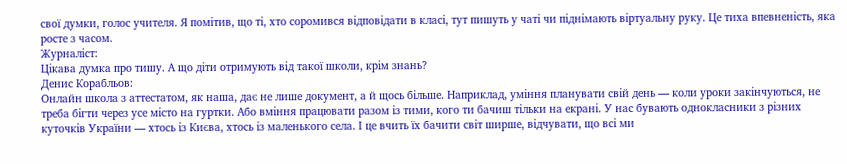свої думки, голос учителя. Я помітив, що ті, хто соромився відповідати в класі, тут пишуть у чаті чи піднімають віртуальну руку. Це тиха впевненість, яка росте з часом.
Журналіст:
Цікава думка про тишу. А що діти отримують від такої школи, крім знань?
Денис Корабльов:
Онлайн школа з аттестатом, як наша, дає не лише документ, а й щось більше. Наприклад, уміння планувати свій день — коли уроки закінчуються, не треба бігти через усе місто на гуртки. Або вміння працювати разом із тими, кого ти бачиш тільки на екрані. У нас бувають однокласники з різних куточків України — хтось із Києва, хтось із маленького села. І це вчить їх бачити світ ширше, відчувати, що всі ми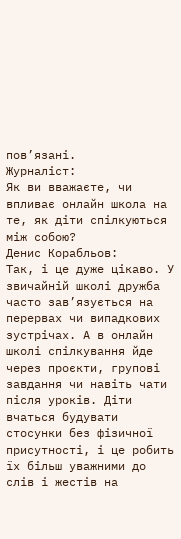пов’язані.
Журналіст:
Як ви вважаєте, чи впливає онлайн школа на те, як діти спілкуються між собою?
Денис Корабльов:
Так, і це дуже цікаво. У звичайній школі дружба часто зав’язується на перервах чи випадкових зустрічах. А в онлайн школі спілкування йде через проєкти, групові завдання чи навіть чати після уроків. Діти вчаться будувати стосунки без фізичної присутності, і це робить їх більш уважними до слів і жестів на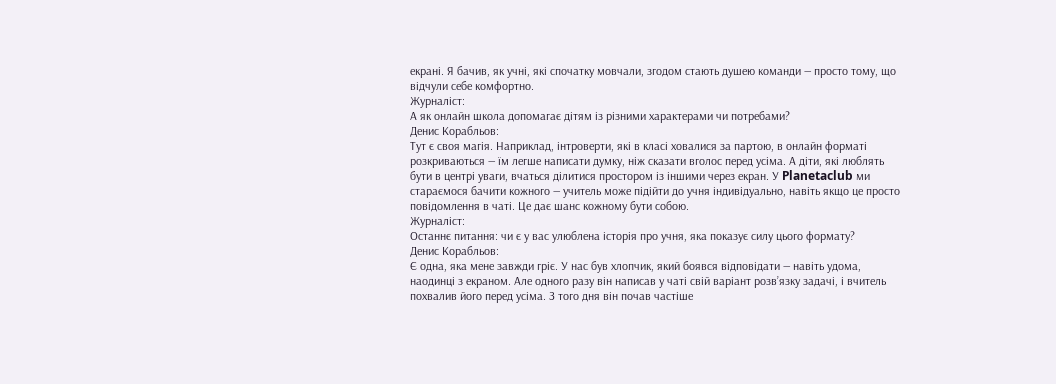екрані. Я бачив, як учні, які спочатку мовчали, згодом стають душею команди — просто тому, що відчули себе комфортно.
Журналіст:
А як онлайн школа допомагає дітям із різними характерами чи потребами?
Денис Корабльов:
Тут є своя магія. Наприклад, інтроверти, які в класі ховалися за партою, в онлайн форматі розкриваються — їм легше написати думку, ніж сказати вголос перед усіма. А діти, які люблять бути в центрі уваги, вчаться ділитися простором із іншими через екран. У Planetaclub ми стараємося бачити кожного — учитель може підійти до учня індивідуально, навіть якщо це просто повідомлення в чаті. Це дає шанс кожному бути собою.
Журналіст:
Останнє питання: чи є у вас улюблена історія про учня, яка показує силу цього формату?
Денис Корабльов:
Є одна, яка мене завжди гріє. У нас був хлопчик, який боявся відповідати — навіть удома, наодинці з екраном. Але одного разу він написав у чаті свій варіант розв’язку задачі, і вчитель похвалив його перед усіма. З того дня він почав частіше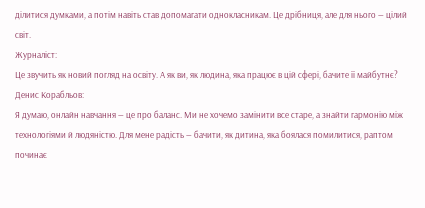ділитися думками, а потім навіть став допомагати однокласникам. Це дрібниця, але для нього — цілий світ.
Журналіст:
Це звучить як новий погляд на освіту. А як ви, як людина, яка працює в цій сфері, бачите її майбутнє?
Денис Корабльов:
Я думаю, онлайн навчання — це про баланс. Ми не хочемо замінити все старе, а знайти гармонію між технологіями й людяністю. Для мене радість — бачити, як дитина, яка боялася помилитися, раптом починає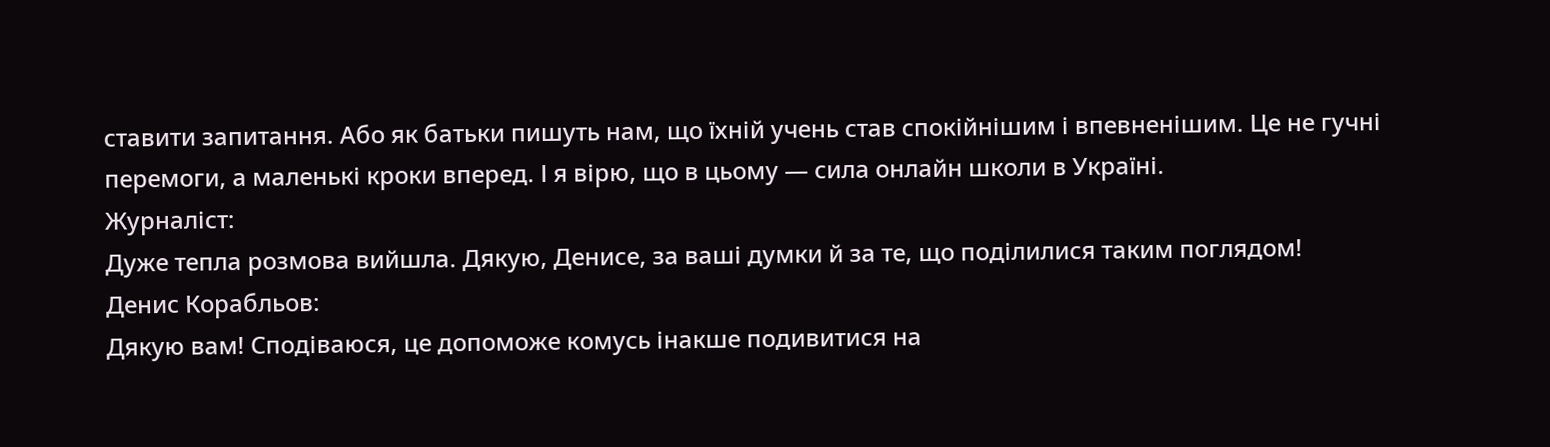ставити запитання. Або як батьки пишуть нам, що їхній учень став спокійнішим і впевненішим. Це не гучні перемоги, а маленькі кроки вперед. І я вірю, що в цьому — сила онлайн школи в Україні.
Журналіст:
Дуже тепла розмова вийшла. Дякую, Денисе, за ваші думки й за те, що поділилися таким поглядом!
Денис Корабльов:
Дякую вам! Сподіваюся, це допоможе комусь інакше подивитися на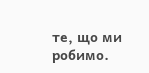те, що ми робимо.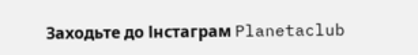Заходьте до Інстаграм Planetaclub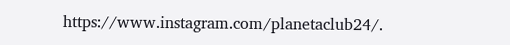https://www.instagram.com/planetaclub24/.